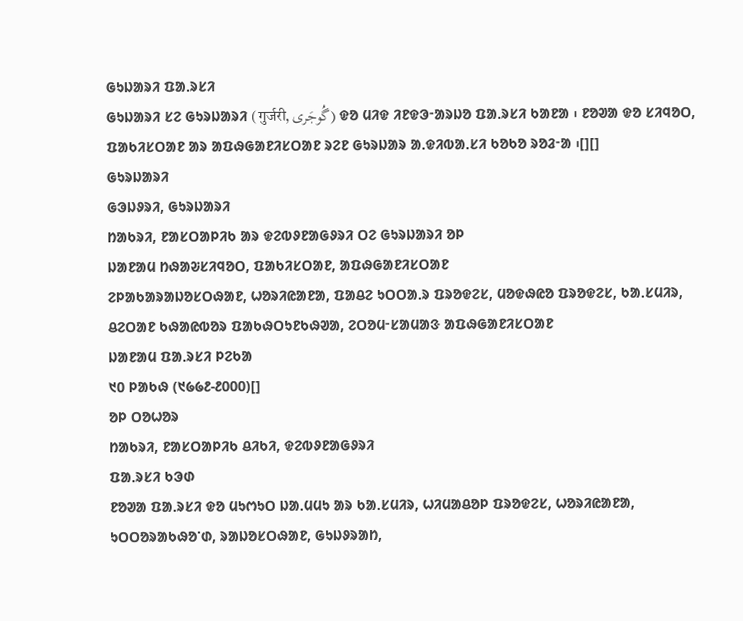ᱜᱩᱡᱟᱨᱤ ᱯᱟᱹᱨᱥᱤ
ᱜᱩᱡᱟᱨᱤ ᱥᱮ ᱜᱩᱨᱡᱟᱨᱤ (गुर्जरी, گُوجَری) ᱫᱚ ᱢᱤᱫ ᱤᱱᱫᱳᱼᱟᱨᱡᱚ ᱯᱟᱹᱨᱥᱤ ᱠᱟᱱᱟ ᱾ ᱱᱚᱣᱟ ᱫᱚ ᱥᱤᱧᱚᱛ, ᱯᱟᱠᱤᱥᱛᱟᱱ ᱟᱨ ᱟᱯᱷᱜᱟᱱᱤᱥᱛᱟᱱ ᱨᱮᱱ ᱜᱩᱨᱡᱟᱨ ᱟᱹᱫᱤᱵᱟᱹᱥᱤ ᱠᱚᱠᱚ ᱨᱚᱲᱼᱟ ᱾[][]
ᱜᱩᱨᱡᱟᱨᱤ
ᱜᱳᱡᱽᱨᱤ, ᱜᱩᱨᱡᱟᱨᱤ
ᱴᱟᱠᱨᱤ, ᱱᱟᱥᱛᱟᱞᱤᱠ ᱟᱨ ᱫᱮᱵᱽᱱᱟᱜᱽᱨᱤ ᱛᱮ ᱜᱩᱨᱡᱟᱨᱤ ᱚᱞ
ᱡᱟᱱᱟᱢ ᱴᱷᱟᱶᱥᱤᱧᱚᱛ, ᱯᱟᱠᱤᱥᱛᱟᱱ, ᱟᱯᱷᱜᱟᱱᱤᱥᱛᱟᱱ
ᱮᱞᱟᱠᱟᱨᱟᱡᱚᱥᱛᱷᱟᱱ, ᱦᱚᱨᱤᱭᱟᱱᱟ, ᱯᱟᱪᱮ ᱩᱛᱛᱟᱹᱨ ᱯᱨᱚᱫᱮᱥ, ᱢᱚᱫᱷᱭᱚ ᱯᱨᱚᱫᱮᱥ, ᱠᱟᱹᱥᱢᱤᱨ, ᱪᱮᱛᱟᱱ ᱠᱷᱟᱭᱵᱚᱨ ᱯᱟᱠᱷᱛᱩᱱᱠᱷᱣᱟ, ᱮᱛᱚᱢᱼᱥᱟᱢᱟᱝ ᱟᱯᱷᱜᱟᱱᱤᱥᱛᱟᱱ
ᱡᱟᱱᱟᱢ ᱯᱟᱹᱨᱥᱤ ᱞᱮᱠᱟ
᱑᱐ ᱞᱟᱠᱷ (᱑᱙᱙᱒-᱒᱐᱐᱐)[]
ᱚᱞ ᱛᱚᱦᱚᱨ
ᱴᱟᱠᱨᱤ, ᱱᱟᱥᱛᱟᱞᱤᱠ ᱪᱤᱠᱤ, ᱫᱮᱵᱽᱱᱟᱜᱽᱨᱤ
ᱯᱟᱹᱨᱥᱤ ᱠᱳᱰ
ᱱᱚᱣᱟ ᱯᱟᱹᱨᱥᱤ ᱫᱚ ᱢᱩᱬᱩᱛ ᱡᱟᱹᱢᱢᱩ ᱟᱨ ᱠᱟᱹᱥᱢᱤᱨ, ᱦᱤᱢᱟᱪᱚᱞ ᱯᱨᱚᱫᱮᱥ, ᱦᱚᱨᱤᱭᱟᱱᱟ, ᱩᱛᱛᱚᱨᱟᱠᱷᱚᱸᱰ, ᱨᱟᱡᱚᱥᱛᱷᱟᱱ, ᱜᱩᱡᱽᱨᱟᱴ,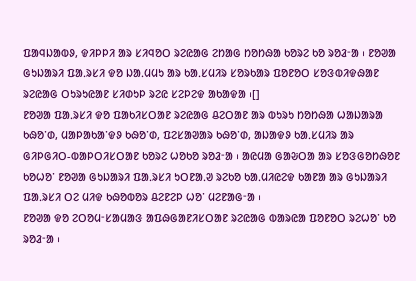ᱯᱟᱧᱡᱟᱵᱽ, ᱫᱤᱞᱞᱤ ᱟᱨ ᱥᱤᱧᱚᱛ ᱨᱮᱭᱟᱜ ᱮᱴᱟᱜ ᱴᱚᱴᱷᱟ ᱠᱚᱨᱮ ᱠᱚ ᱨᱚᱲᱼᱟ ᱾ ᱱᱚᱣᱟ ᱜᱩᱡᱟᱨᱤ ᱯᱟᱹᱨᱥᱤ ᱫᱚ ᱡᱟᱹᱢᱢᱩ ᱟᱨ ᱠᱟᱹᱥᱢᱤᱨ ᱥᱚᱨᱠᱟᱨ ᱯᱚᱱᱚᱛ ᱥᱚᱝᱵᱤᱫᱷᱟᱱ ᱨᱮᱭᱟᱜ ᱛᱩᱨᱩᱭᱟᱱ ᱥᱤᱰᱩᱞ ᱨᱮᱭ ᱥᱮᱞᱮᱫ ᱟᱠᱟᱫᱟ ᱾[]
ᱱᱚᱣᱟ ᱯᱟᱹᱨᱥᱤ ᱫᱚ ᱯᱟᱠᱤᱥᱛᱟᱱ ᱨᱮᱭᱟᱜ ᱪᱮᱛᱟᱱ ᱟᱨ ᱵᱩᱨᱩ ᱴᱚᱴᱷᱟ ᱦᱟᱡᱟᱨᱟ ᱠᱷᱚᱸᱰ, ᱢᱟᱞᱟᱠᱟᱸᱫᱽ ᱠᱷᱚᱸᱰ, ᱯᱮᱥᱟᱣᱟᱨ ᱠᱷᱚᱸᱰ, ᱟᱡᱟᱫᱽ ᱠᱟᱹᱥᱢᱤᱨ ᱟᱨ ᱜᱤᱞᱜᱤᱛ-ᱵᱟᱞᱛᱤᱥᱛᱟᱱ ᱠᱚᱨᱮ ᱦᱚᱠᱚ ᱨᱚᱲᱼᱟ ᱾ ᱟᱭᱢᱟ ᱜᱟᱶᱛᱟ ᱟᱨ ᱥᱚᱝᱜᱚᱴᱷᱚᱱ ᱠᱚᱦᱚᱸ ᱱᱚᱣᱟ ᱜᱩᱡᱟᱨᱤ ᱯᱟᱹᱨᱥᱤ ᱩᱛᱱᱟᱹᱣ ᱨᱮᱠᱚ ᱠᱟᱹᱢᱤᱭᱮᱫ ᱠᱟᱱᱟ ᱟᱨ ᱜᱩᱡᱟᱨᱤ ᱯᱟᱹᱨᱥᱤ ᱛᱮ ᱢᱤᱫ ᱠᱷᱚᱵᱚᱨ ᱪᱮᱱᱮᱞ ᱦᱚᱸ ᱢᱮᱱᱟᱜᱼᱟ ᱾
ᱱᱚᱣᱟ ᱫᱚ ᱮᱛᱚᱢᱼᱥᱟᱢᱟᱝ ᱟᱯᱷᱜᱟᱱᱤᱥᱛᱟᱱ ᱨᱮᱭᱟᱜ ᱵᱟᱨᱭᱟ ᱯᱚᱱᱚᱛ ᱨᱮᱦᱚᱸ ᱠᱚ ᱨᱚᱲᱼᱟ ᱾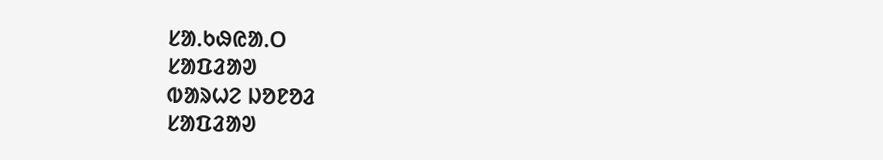ᱥᱟᱹᱠᱷᱭᱟᱹᱛ
ᱥᱟᱯᱲᱟᱣ
ᱵᱟᱨᱦᱮ ᱡᱚᱱᱚᱲ
ᱥᱟᱯᱲᱟᱣ